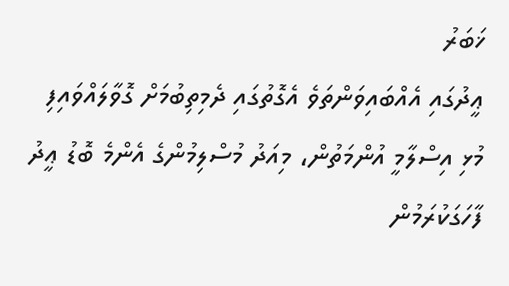ޚަބަރު
ޢީދުގައި އެއްބައިވަންތަވެ އެގޮތުގައި ދެމިތިބުމަށް ގޮވާލައްވައިފި
މުޅި އިސްލާމީ އުންމަތުން، މިއަދު މުސްލިމުންގެ އެންމެ ބޮޑު ޢީދު ފާހަގަކުރަމުން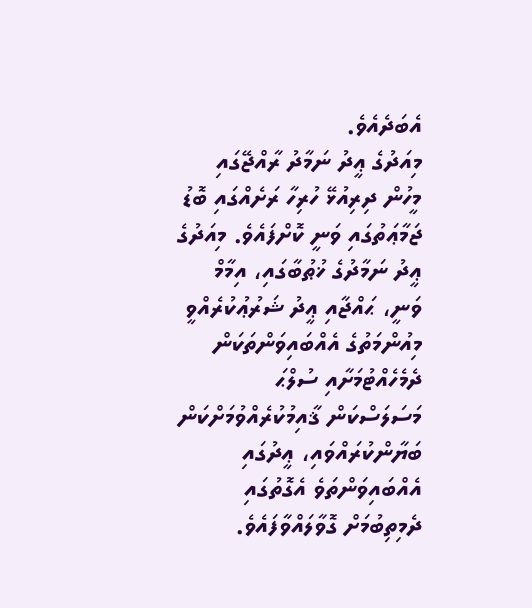އެބަދެއެވެ.
މިއަދުގެ ޢީދު ނަމާދު ރާއްޖޭގައި މީހުން ދިރިއުޅޭ ހުރިހާ ރަށެއްގައި ބޮޑު ޖަމާޢަތުގައި ވަނީ ކޮށްފައެވެ. މިއަދުގެ ޢީދު ނަމާދުގެ ޚުޠުބާގައި، އިމާމް ވަނީ، ޙައްޖާއި ޢީދު ޝަރުޢުކުރެއްވީ މިއުންމަތުގެ އެއްބައިވަންތަކަން ދެމެހެއްޓުމަށާއި ސުލްޙަ މަސަލަސްކަން ޤާއިމުކުރެއްވުމަށްކަން ބަޔާންކުރައްވައި، ޢީދުގައި އެއްބައިވަންތަވެ އެގޮތުގައި ދެމިތިބުމަށް ގޮވާލައްވާފައެވެ.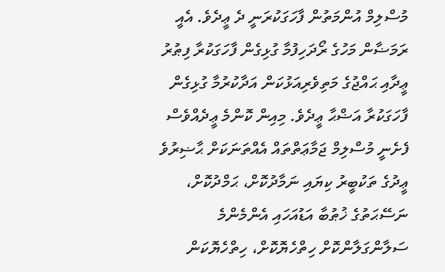މުސްލިމް އުންމަތުން ފާހަގަކުރަނީ ދެ ޢީދެވެ. އެއީ ރަމަޟާން މަހުގެ ރޯދަހިފުމާ ގުޅިގެން ފާހަގަކުރާ ފިޠުރު ޢީދާއި ޙައްޖުގެ މަތިވެރިއަޅުކަން އަދާކުރުމާ ގުޅިގެން ފާހަގަކުރާ އަޟްޙާ ޢީދެވެ. މިއިން ކޮންމެ ޢީދެއްވެސް ފެށެނީ މުސްލިމް ޖަމާޢަތްތައް އެއްތަނަކަށް ޙާޟިރުވެ ޢީދުގެ ތަކުބީރު ކިޔައި ނަމާދުކޮށް، ޙަމްދުކޮށް، ނަސޭޙަތުގެ ޚުޠުބާ އަޑުއަހައި އެންމެންމެ ސަލާންގަލާންކޮށް ހިތްހެޔޮކޮށް، ހިތްހެޔޮކަން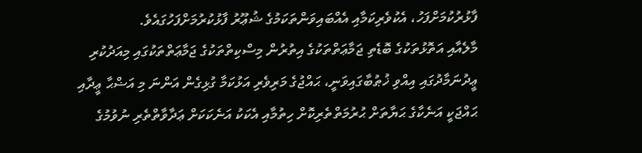ފާޅުރުކުމަށްފަހު، އެކުވެރިކަމާއި އެއްބައިވަންތަކަމުގެ ޝުޢޫރު ފާޅުކުރުމަށްފަހުގައެވެ.
މާލެއާއި އަތޮޅުތަކުގެ ބޮޑެތި ޖަމާޢަތްތަކުގެ އިތުރުން މިސްކިތްތަކުގެ ޖަމާޢަތްތަކުގައި މިއަދުކުރި ޢީދުނަމާދުގައި އިއްވި ޚުޠުބާގައިވަނީ، ޙައްޖުގެ މަރިވެރި އަޅުކަމާ ގުޅިގެން އަންނަ މި އަޟްޙާ ޢީދާއި ޙައްޖަކީ އަނެކާގެ ޙަޔާތަށް ޙުރުމަތްތެރިކޮށް ހިތުމާއި އެކަކު އަނެކަކަށް ޢަދާވާތްތެރި ނުވުމުގެ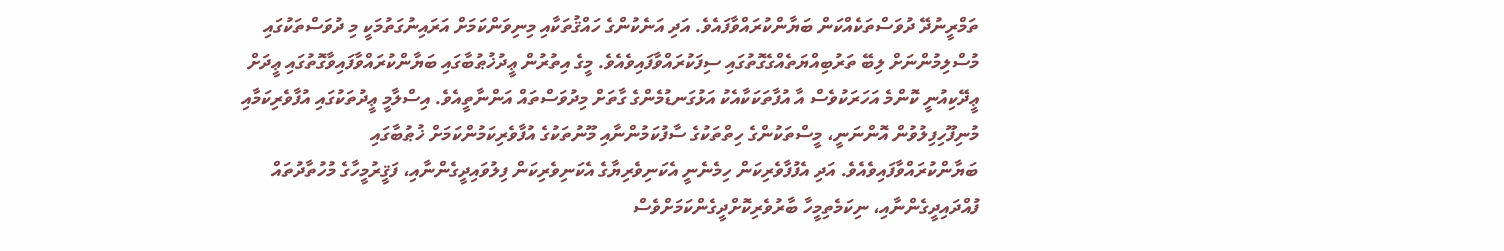ތަމްރީނުދޭ ދުވަސްތަކެއްކަން ބަޔާންކުރައްވާފައެވެ. އަދި އަނެކުންގެ ހައްޤުތަކާއި މިނިވަންކަމަށް އަރައިނުގަތުމަކީ މި ދުވަސްތަކުގައި މުސްލިމުންނަށް ލިބޭ ތަރުބިއްޔަތެއްގެގޮތުގައި ސިފަކުރައްވާފައިވެއެވެ. މީގެ އިތުރުން ޢީދުޚުޠުބާގައި ބަޔާންކުރައްވާފައިވާގޮތުގައި ޢީދަށް ޢީދޭކިއުނީ ކޮންމެ އަހަރަކުވެސް އާ އުފާތަކަކާއެކު އަޅުގަނޑުމެންގެ ގާތަށް މިދުވަސްތައް އަންނާތީއެވެ. އިސްލާމީ ޢީދުތަކުގައި އުފާވެރިކަމާއި މުނިފޫހިފިލުވުން އޮންނަނީ، މީސްތަކުންގެ ހިތްތަކުގެ ސާފުކަމުންނާއި މޫނުތަކުގެ އުފާވެރިކަމުންކަމަށް ޚުޠުބާގައި ބަޔާންކުރައްވާފައިވެއެވެ. އަދި އެފުފާވެރިކަން ހިމެނެނީ އެކަނިވެރިޔާގެ އެކަނިވެރިކަން ފިލުވައިދީގެންނާއި، ފަޤީރުމީހާގެ މުހުތާދުތައް ފުއްދައިދީގެންނާއި، ނިކަމެތިމީހާ ބާރުވެރިކޮށްދީގެންކަމަށްވެސް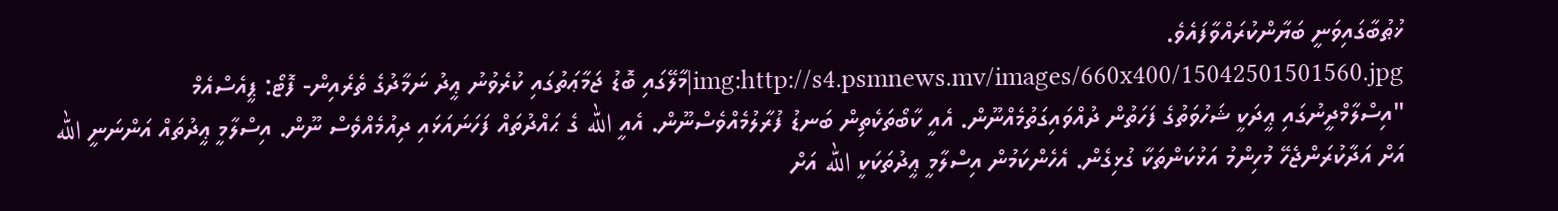ޚުޠުބާގައިވަނީ ބަޔާންކުރައްވާފައެވެ.
img:http://s4.psmnews.mv/images/660x400/15042501501560.jpg|މާލޭގައި ބޮޑު ޖަމާޢަތުގައި ކުރެވުނު ޢީދު ނަމާދުގެ ތެރެއިން- ފޮޓޯ: ޕީއެސްއެމް
"އިސްލާމްދީނުގައި ޢީދަކީ ޝަހުވަތުގެ ފަހަތުން ދުއްވައިގަތުމެއްނޫން. އެއީ ކާބޯތަކެތިން ބަނޑު ފުރާލުމެއްވެސްނޫން. އެއީ الله ގެ ޙައްދުތައް ފަހަނައަޅައި ދިއުމެއްވެސް ނޫން. އިސްލާމީ ޢީދުތައް އަންނަނީ الله އަށް އަދާކުރަންޖެހޭ މުހިންމު އަޅުކަންތަކާ ގުޅިގެން. އެހެންކަމުން އިސްލާމީ ޢީދުތަކަކީ الله އަށް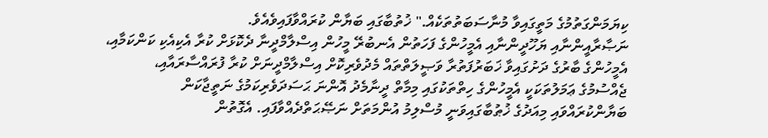ކިޔަމަންގަތުމުގެ މަތީގައިވާ މުނާސަބަތުތަކެއް." ޚުތުބާގައި ބަޔާން ކުރައްވާފައިވެއެވެ.
ނަޞާރާއީންނާއި ޔަހޫދީންނާއި އެމީހުންގެ ފަހަތުން އެނބުރޭ މީހުން އިސްލާމްދީނާ ދެކޮޅަށް ކުރާ އެކިއެކި ކަންކަމާއި، އެމީހުންގެ ބާރުގެ ދަށުގައިވާ ޚަބަރުފަތުރާ ވަޞީލަތްތައް މެދުވެރިކޮށް އިސްލާމްދީނަށް ކުރާ ފުރައްސާރައާއި، ޖެއްސުމުގެ ޢަމަލުތަކަކީ އެމީހުންގެ ހިތްތަކުގައި މިމާތް ދީނާމެދު އޮންނަ ޙަސަދަވެރިކަމުގެ ނަތީޖާކަން ބަޔާންކުރައްވައި މިއަދުގެ ޚުޠުބާގައިވަނީ މުސްލިމު އުންމަތަށް ނަޞޭޙަތްދެއްވާފައި. އެގޮތުން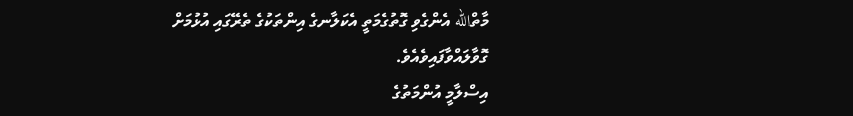މާތްالله އެންގެވި ގޮތުގެމަތީ އެކަލާނގެ އިންތަކުގެ ތެރޭގައި އުޅުމަށް ގޮވާލައްވާފައިވެއެވެ.
އިސްލާމީ އުންމަތުގެ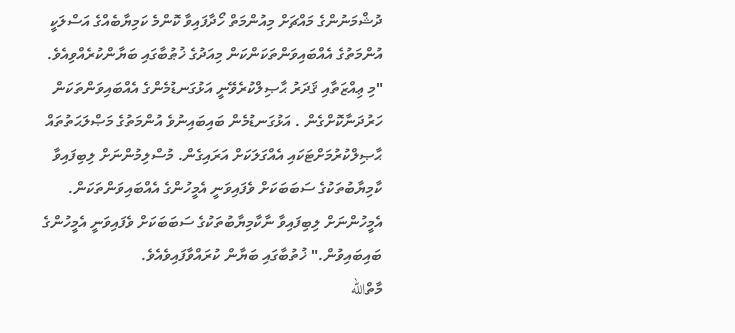ދުޝްމަނުންގެ މައްޗަށް މިއުންމަތް ހޯދާފައިވާ ކޮންމެ ކަމިޔާބެއްގެ އަސްލަކީ އުންމަތުގެ އެއްބައިވަންތަކަންކަން މިއަދުގެ ޚުޠުބާގައި ބަޔާންކުރެއްވިއެވެ.
"މި ޢިއްޒަތާއި ޤަދަރު ޙާޞިލްކުރެވޭނީ އަޅުގަނޑުމެންގެ އެއްބައިވަންތަކަން ހަރުދަނާކޮށްގެން . އަޅުގަނޑުމެން ބައިބައިނުވެ އުންމަތުގެ މަޞްލަޙަތުތައް ޙާޞިލްކުރުމަށްޓަކައި އެއްގަލަކަށް އަރައިގެން. މުސްލިމުންނަށް ލިބިފައިވާ ކާމިޔާބުތަކުގެ ސަބަބަކަށް ވެފައިވަނީ އެމީހުންގެ އެއްބައިވަންތަކަން. އެމީހުންނަށް ލިބިފައިވާ ނާކާމިޔާބުތަކުގެ ސަބަބަކަށް ވެފައިވަނީ އެމީހުންގެ ބައިބައިވުން." ޚުތުބާގައި ބަޔާން ކުރައްވާފައިވެއެވެ.
މާތްالله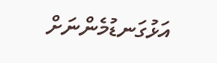އަޅުގަނޑުމެންނަށް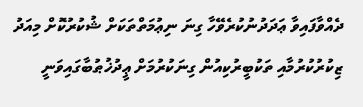ދެއްވާފައިވާ ޢަދަދުނުކުރެވޭހާ ގިނަ ނިޢުމަތްތަކަށް ޝުކުރުކޮށް މިއަދު ޒިކުރުކުރުމާއި ތަކުބީރުކިއުން ގިނަކުރުމަށް ޢީދުޚުޠުބާގައިވަނީ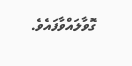ގޮވާލައްވާފައެވެ.